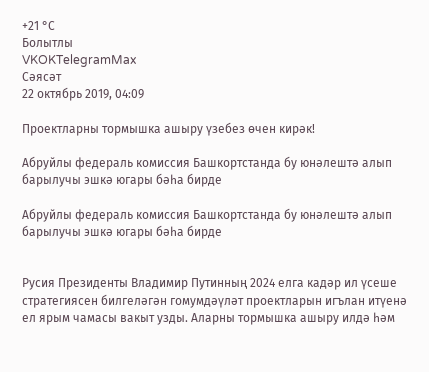+21 °С
Болытлы
VKOKTelegramMax
Сәясәт
22 октябрь 2019, 04:09

Проектларны тормышка ашыру үзебез өчен кирәк!

Абруйлы федераль комиссия Башкортстанда бу юнәлештә алып барылучы эшкә югары бәһа бирде

Абруйлы федераль комиссия Башкортстанда бу юнәлештә алып барылучы эшкә югары бәһа бирде


Русия Президенты Владимир Путинның 2024 елга кадәр ил үсеше стратегиясен билгеләгән гомумдәүләт проектларын игълан итүенә ел ярым чамасы вакыт узды. Аларны тормышка ашыру илдә һәм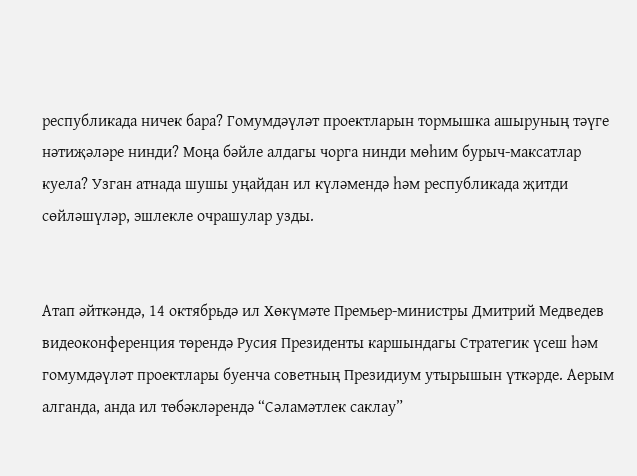республикада ничек бара? Гомумдәүләт проектларын тормышка ашыруның тәүге нәтиҗәләре нинди? Моңа бәйле алдагы чорга нинди мөһим бурыч-максатлар куела? Узган атнада шушы уңайдан ил күләмендә һәм республикада җитди сөйләшүләр, эшлекле очрашулар узды.


Атап әйткәндә, 14 октябрьдә ил Хөкүмәте Премьер-министры Дмитрий Медведев видеоконференция төрендә Русия Президенты каршындагы Стратегик үсеш һәм гомумдәүләт проектлары буенча советның Президиум утырышын үткәрде. Аерым алганда, анда ил төбәкләрендә “Сәламәтлек саклау”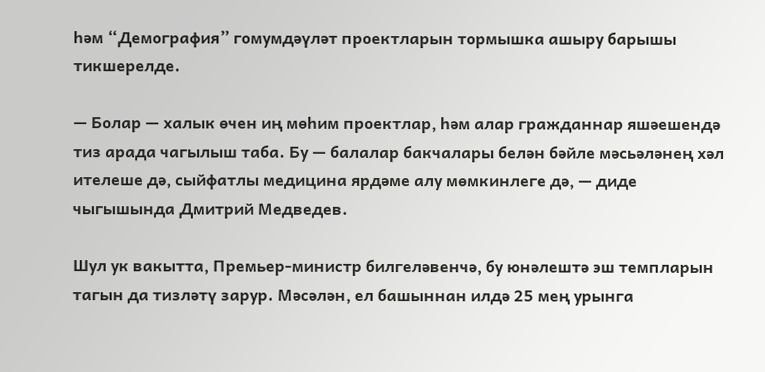һәм “Демография” гомумдәүләт проектларын тормышка ашыру барышы тикшерелде.

— Болар — халык өчен иң мөһим проектлар, һәм алар гражданнар яшәешендә тиз арада чагылыш таба. Бу — балалар бакчалары белән бәйле мәсьәләнең хәл ителеше дә, сыйфатлы медицина ярдәме алу мөмкинлеге дә, — диде чыгышында Дмитрий Медведев.

Шул ук вакытта, Премьер-министр билгеләвенчә, бу юнәлештә эш темпларын тагын да тизләтү зарур. Мәсәлән, ел башыннан илдә 25 мең урынга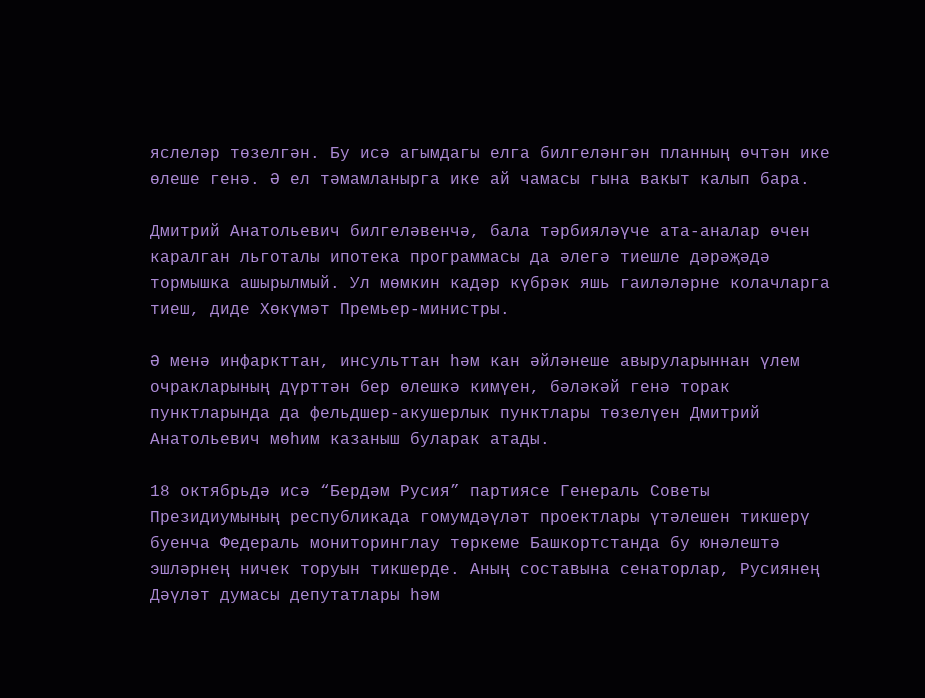яслеләр төзелгән. Бу исә агымдагы елга билгеләнгән планның өчтән ике өлеше генә. Ә ел тәмамланырга ике ай чамасы гына вакыт калып бара.

Дмитрий Анатольевич билгеләвенчә, бала тәрбияләүче ата-аналар өчен каралган льготалы ипотека программасы да әлегә тиешле дәрәҗәдә тормышка ашырылмый. Ул мөмкин кадәр күбрәк яшь гаиләләрне колачларга тиеш, диде Хөкүмәт Премьер-министры.

Ә менә инфаркттан, инсульттан һәм кан әйләнеше авыруларыннан үлем очракларының дүрттән бер өлешкә кимүен, бәләкәй генә торак пунктларында да фельдшер-акушерлык пунктлары төзелүен Дмитрий Анатольевич мөһим казаныш буларак атады.

18 октябрьдә исә “Бердәм Русия” партиясе Генераль Советы Президиумының республикада гомумдәүләт проектлары үтәлешен тикшерү буенча Федераль мониторинглау төркеме Башкортстанда бу юнәлештә эшләрнең ничек торуын тикшерде. Аның составына сенаторлар, Русиянең Дәүләт думасы депутатлары һәм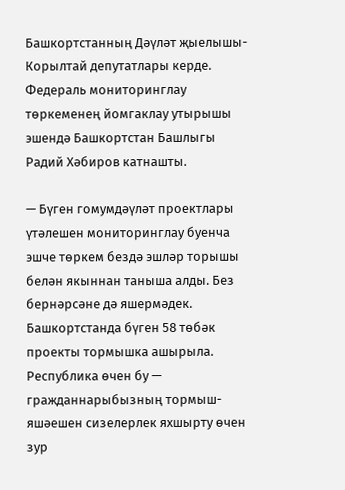Башкортстанның Дәүләт җыелышы-Корылтай депутатлары керде. Федераль мониторинглау төркеменең йомгаклау утырышы эшендә Башкортстан Башлыгы Радий Хәбиров катнашты.

— Бүген гомумдәүләт проектлары үтәлешен мониторинглау буенча эшче төркем бездә эшләр торышы белән якыннан таныша алды. Без бернәрсәне дә яшермәдек. Башкортстанда бүген 58 төбәк проекты тормышка ашырыла. Республика өчен бу — гражданнарыбызның тормыш-яшәешен сизелерлек яхшырту өчен зур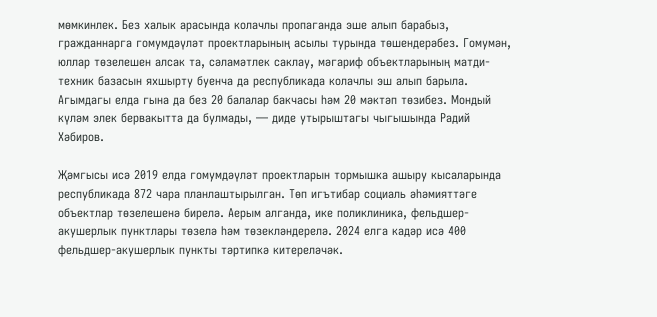мөмкинлек. Без халык арасында колачлы пропаганда эше алып барабыз, гражданнарга гомумдәүләт проектларының асылы турында төшендерәбез. Гомумән, юллар төзелешен алсак та, сәламәтлек саклау, мәгариф объектларының матди-техник базасын яхшырту буенча да республикада колачлы эш алып барыла. Агымдагы елда гына да без 20 балалар бакчасы һәм 20 мәктәп төзибез. Мондый күләм элек бервакытта да булмады, — диде утырыштагы чыгышында Радий Хәбиров.

Җәмгысы исә 2019 елда гомумдәүләт проектларын тормышка ашыру кысаларында республикада 872 чара планлаштырылган. Төп игътибар социаль әһәмияттәге объектлар төзелешенә бирелә. Аерым алганда, ике поликлиника, фельдшер-акушерлык пунктлары төзелә һәм төзекләндерелә. 2024 елга кадәр исә 400 фельдшер-акушерлык пункты тәртипкә китереләчәк.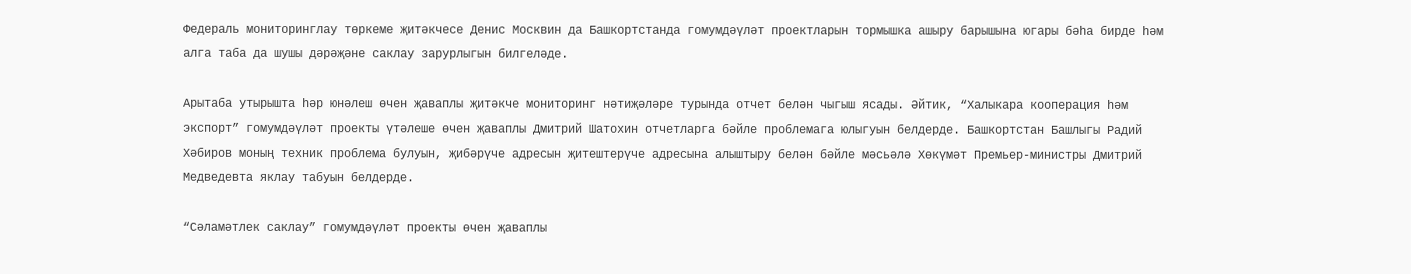Федераль мониторинглау төркеме җитәкчесе Денис Москвин да Башкортстанда гомумдәүләт проектларын тормышка ашыру барышына югары бәһа бирде һәм алга таба да шушы дәрәҗәне саклау зарурлыгын билгеләде.

Арытаба утырышта һәр юнәлеш өчен җаваплы җитәкче мониторинг нәтиҗәләре турында отчет белән чыгыш ясады. Әйтик, “Халыкара кооперация һәм экспорт” гомумдәүләт проекты үтәлеше өчен җаваплы Дмитрий Шатохин отчетларга бәйле проблемага юлыгуын белдерде. Башкортстан Башлыгы Радий Хәбиров моның техник проблема булуын, җибәрүче адресын җитештерүче адресына алыштыру белән бәйле мәсьәлә Хөкүмәт Премьер-министры Дмитрий Медведевта яклау табуын белдерде.

“Сәламәтлек саклау” гомумдәүләт проекты өчен җаваплы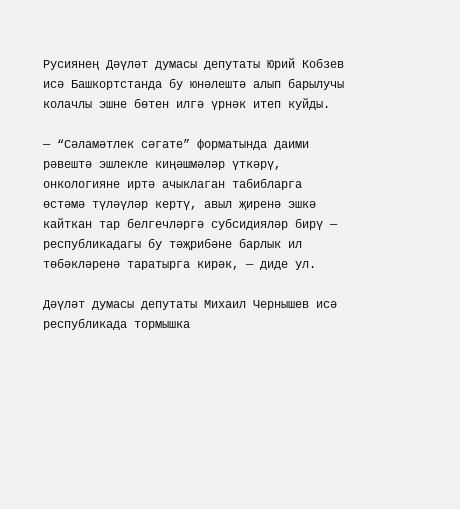Русиянең Дәүләт думасы депутаты Юрий Кобзев исә Башкортстанда бу юнәлештә алып барылучы колачлы эшне бөтен илгә үрнәк итеп куйды.

— “Сәламәтлек сәгате” форматында даими рәвештә эшлекле киңәшмәләр үткәрү, онкологияне иртә ачыклаган табибларга өстәмә түләүләр кертү, авыл җиренә эшкә кайткан тар белгечләргә субсидияләр бирү — республикадагы бу тәҗрибәне барлык ил төбәкләренә таратырга кирәк, — диде ул.

Дәүләт думасы депутаты Михаил Чернышев исә республикада тормышка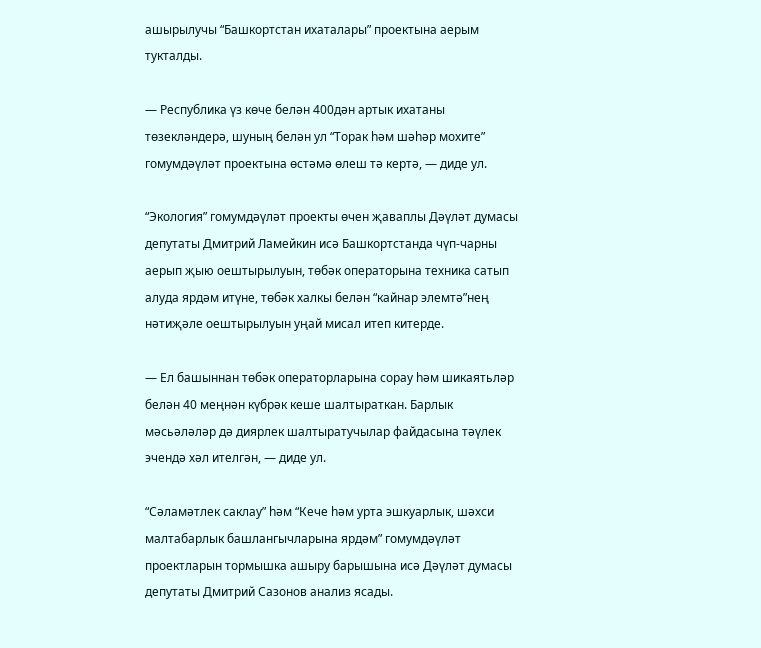ашырылучы “Башкортстан ихаталары” проектына аерым тукталды.

— Республика үз көче белән 400дән артык ихатаны төзекләндерә, шуның белән ул “Торак һәм шәһәр мохите” гомумдәүләт проектына өстәмә өлеш тә кертә, — диде ул.

“Экология” гомумдәүләт проекты өчен җаваплы Дәүләт думасы депутаты Дмитрий Ламейкин исә Башкортстанда чүп-чарны аерып җыю оештырылуын, төбәк операторына техника сатып алуда ярдәм итүне, төбәк халкы белән “кайнар элемтә”нең нәтиҗәле оештырылуын уңай мисал итеп китерде.

— Ел башыннан төбәк операторларына сорау һәм шикаятьләр белән 40 меңнән күбрәк кеше шалтыраткан. Барлык мәсьәләләр дә диярлек шалтыратучылар файдасына тәүлек эчендә хәл ителгән, — диде ул.

“Сәламәтлек саклау” һәм “Кече һәм урта эшкуарлык, шәхси малтабарлык башлангычларына ярдәм” гомумдәүләт проектларын тормышка ашыру барышына исә Дәүләт думасы депутаты Дмитрий Сазонов анализ ясады.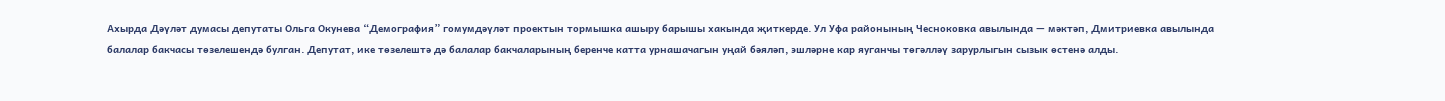Ахырда Дәүләт думасы депутаты Ольга Окунева “Демография” гомумдәүләт проектын тормышка ашыру барышы хакында җиткерде. Ул Уфа районының Чесноковка авылында — мәктәп, Дмитриевка авылында балалар бакчасы төзелешендә булган. Депутат, ике төзелештә дә балалар бакчаларының беренче катта урнашачагын уңай бәяләп, эшләрне кар яуганчы төгәлләү зарурлыгын сызык өстенә алды.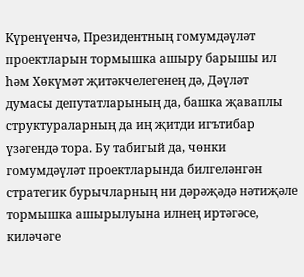Күренүенчә, Президентның гомумдәүләт проектларын тормышка ашыру барышы ил һәм Хөкүмәт җитәкчелегенең дә, Дәүләт думасы депутатларының да, башка җаваплы структураларның да иң җитди игътибар үзәгендә тора. Бу табигый да, чөнки гомумдәүләт проектларында билгеләнгән стратегик бурычларның ни дәрәҗәдә нәтиҗәле тормышка ашырылуына илнең иртәгәсе, киләчәге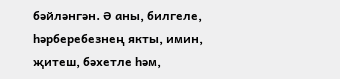бәйләнгән. Ә аны, билгеле, һәрберебезнең якты, имин, җитеш, бәхетле һәм,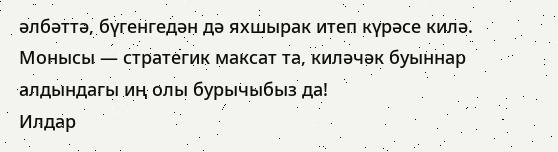әлбәттә, бүгенгедән дә яхшырак итеп күрәсе килә. Монысы — стратегик максат та, киләчәк буыннар алдындагы иң олы бурычыбыз да!
Илдар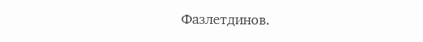Фазлетдинов.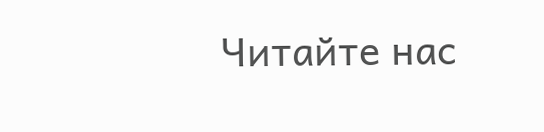Читайте нас